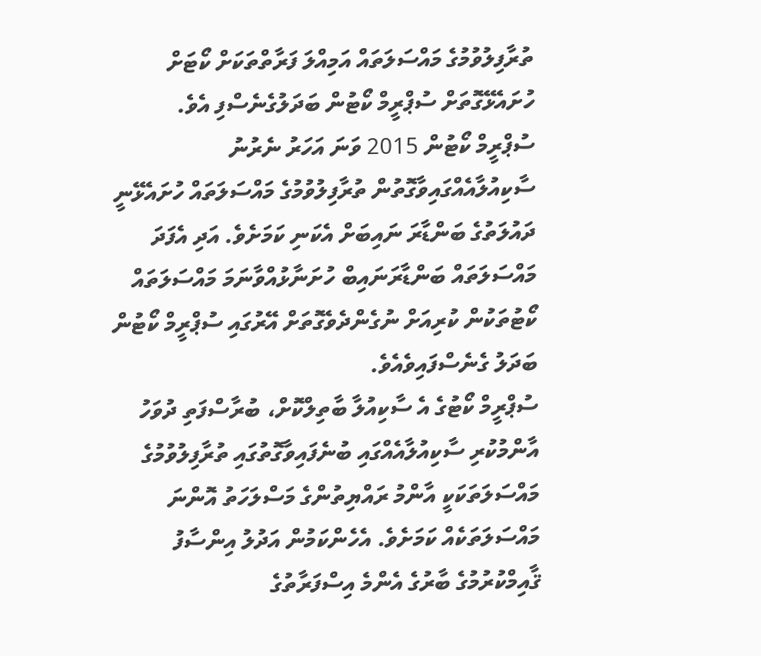ތުރާފިލުވުމުގެ މައްސަލަތައް އަމިއްލަ ފަރާތްތަކަށް ކޯޓަށް ހުށައެޅޭގޮތަށް ސުޕްރީމް ކޯޓުން ބަދަލުގެނެސްފި އެވެ.
ސުޕްރީމް ކޯޓުން 2015 ވަނަ އަހަރު ނެރުނު ސާކިއުލާއެއްގައިވާގޮތުން ތުރާފިލުވުމުގެ މައްސަލަތައް ހުށައެޅޭނީ ދައުލަތުގެ ބަންޑާރަ ނައިބަށް އެކަނި ކަމަށެވެ. އަދި އެފަދަ މައްސަލަތައް ބަންޑާރަނައިބް ހުށަނާޅުއްވާނަމަ މައްސަލަތައް ކޯޓުތަކުން ކުރިއަށް ނުގެންދެވެގޮތަށް އޭރުގައި ސުޕްރީމް ކޯޓުން ބަދަލު ގެނެސްފައިވެއެވެ.
ސުޕްރީމް ކޯޓުގެ އެ ސާކިއުލާ ބާތިލްކޮށް، ބުރާސްފަތި ދުވަހު އާންމުކުރި ސާކިއުލާއެއްގައި ބުނެފައިވާގޮތުގައި ތުރާފިލުވުމުގެ މައްސަލަތަކަކީ އާންމު ރައްޔިތުންގެ މަސްލަހަތު އޮންނަ މައްސަލަތަކެއް ކަމަށެވެ. އެހެންކަމުން އަދުލު އިންސާފު ޤާއިމްކުރުމުގެ ބާރުގެ އެންމެ އިސްފަރާތުގެ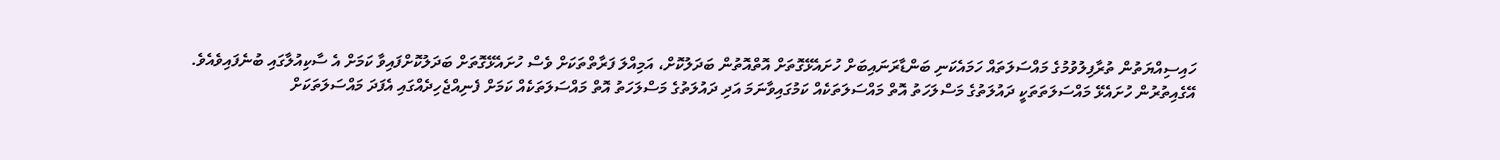ހައިސިއްޔަތުން ތުރާފިލުވުމުގެ މައްސަލަތައް ހަމައެކަނި ބަންޑާރަނައިބަށް ހުށައެޅޭގޮތަށް އޮތްއޮތުން ބަދަލުކޮށް، އަމިއްލަ ފަރާތްތަކަށް ވެސް ހުށައެޅޭގޮތަށް ބަދަލުކޮށްފައިވާ ކަމަށް އެ ސާކިއުލާގައި ބުނެފައިވެއެވެ.
އޭގެއިތުރުން ހުށައެޅޭ މައްސަލަތަތަކީ ދައުލަތުގެ މަސްލަހަތު އޮތް މައްސަލަތަކެއް ކަމުގައިވާނަމަ އަދި ދައުލަތުގެ މަސްލަހަތު އޮތް މައްސަލަތަކެއް ކަމަށް ފެނިއްޖެހިދެއްގައި އެފަދަ މައްސަލަތަކަށް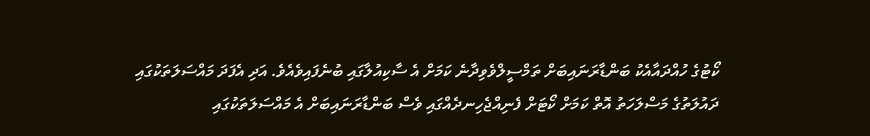ކޯޓުގެ ހުއްދައާއެކު ބަންޑާރަނައިބަށް ތަމްސީލްވެވިދާނެ ކަމަށް އެ ސާކިއުލާގައި ބުނެފައިވެއެވެ. އަދި އެފަދަ މައްސަލަތަކުގައި ދައުލަތުގެ މަސްލަހަތު އޮތް ކަމަށް ކޯޓަށް ފެނިއްޖެހިނދެއްގައި ވެސް ބަންޑާރަނައިބަށް އެ މައްސަލަތަކުގައި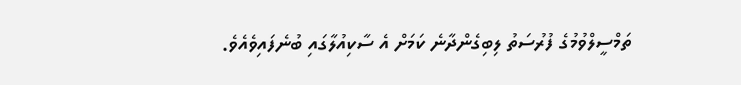ތަމްސީލްވުމުގެ ފުރުސަތު ލިބިގެންދާނެ ކަމަށް އެ ސާކިއުލާގައި ބުނެފައިވެއެވެ.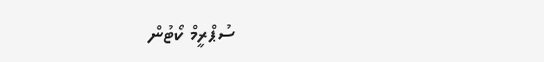ސުޕްރީމް ކޯޓުން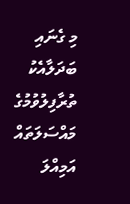މި ގެނައި ބަދަލާއެކު ތުރާފިލުވުމުގެ މައްސަލަތައް އަމިއްލަ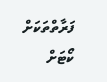ފަރާތްތަކަށް ކޯޓަށް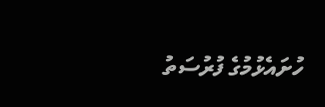ހުށައެޅުމުގެ ފުރުސަތު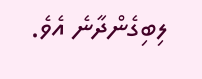ލިބިގެންދާނެ އެވެ.